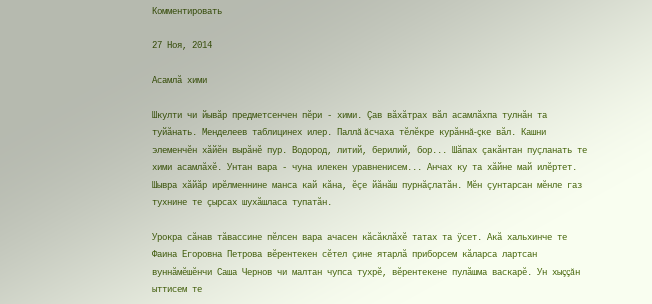Комментировать

27 Ноя, 2014

Асамлă хими

Шкулти чи йывăр предметсенчен пĕри - хими. Çав вăхăтрах вăл асамлăхпа тулнăн та туйăнать. Менделеев таблицинех илер. Паллă ăсчаха тĕлĕкре курăннă-çке вăл. Кашни элеменчĕн хăйĕн вырăнĕ пур. Водород, литий, берилий, бор... Шăпах çакăнтан пуçланать те хими асамлăхĕ. Унтан вара - чуна илекен уравненисем... Анчах ку та хăйне май илĕртет. Шывра хăйăр ирĕлменнине манса кай кăна, ĕçе йăнăш пурнăçлатăн. Мĕн çунтарсан мĕнле газ тухнине те çырсах шухăшласа тупатăн.

Урокра сăнав тăвассине пĕлсен вара ачасен кăсăклăхĕ татах та ÿсет. Акă хальхинче те Фаина Егоровна Петрова вĕрентекен сĕтел çине ятарлă приборсем кăларса лартсан вуннăмĕшĕнчи Саша Чернов чи малтан чупса тухрĕ, вĕрентекене пулăшма васкарĕ. Ун хыççăн ыттисем те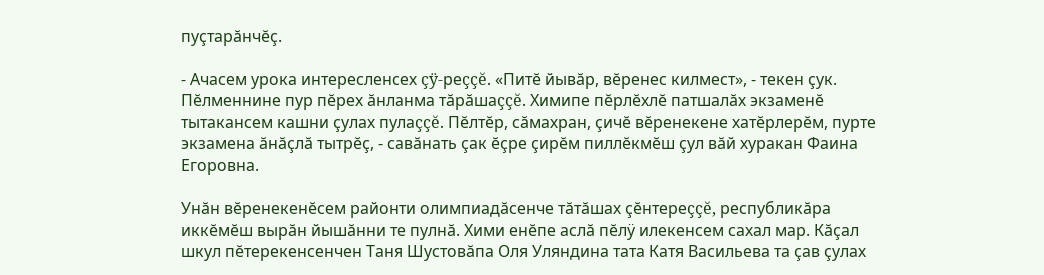пуçтарăнчĕç.

- Ачасем урока интересленсех çÿ-реççĕ. «Питĕ йывăр, вĕренес килмест», - текен çук. Пĕлменнине пур пĕрех ăнланма тăрăшаççĕ. Химипе пĕрлĕхлĕ патшалăх экзаменĕ тытакансем кашни çулах пулаççĕ. Пĕлтĕр, сăмахран, çичĕ вĕренекене хатĕрлерĕм, пурте экзамена ăнăçлă тытрĕç, - савăнать çак ĕçре çирĕм пиллĕкмĕш çул вăй хуракан Фаина Егоровна.

Унăн вĕренекенĕсем районти олимпиадăсенче тăтăшах çĕнтереççĕ, республикăра иккĕмĕш вырăн йышăнни те пулнă. Хими енĕпе аслă пĕлÿ илекенсем сахал мар. Кăçал шкул пĕтерекенсенчен Таня Шустовăпа Оля Уляндина тата Катя Васильева та çав çулах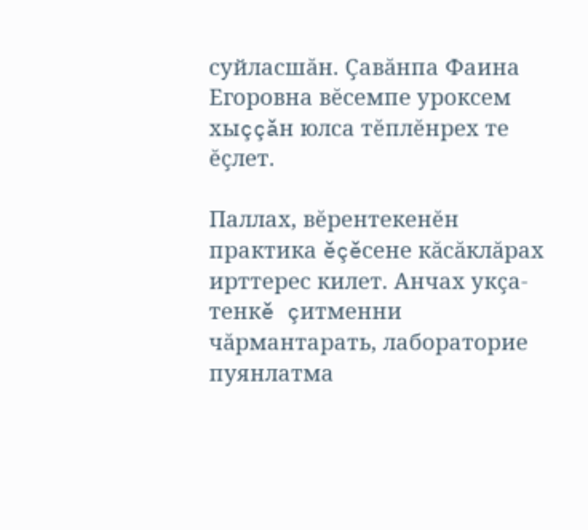суйласшăн. Çавăнпа Фаина Егоровна вĕсемпе уроксем хыççăн юлса тĕплĕнрех те ĕçлет.

Паллах, вĕрентекенĕн практика ĕçĕсене кăсăклăрах ирттерес килет. Анчах укçа-тенкĕ çитменни чăрмантарать, лабораторие пуянлатма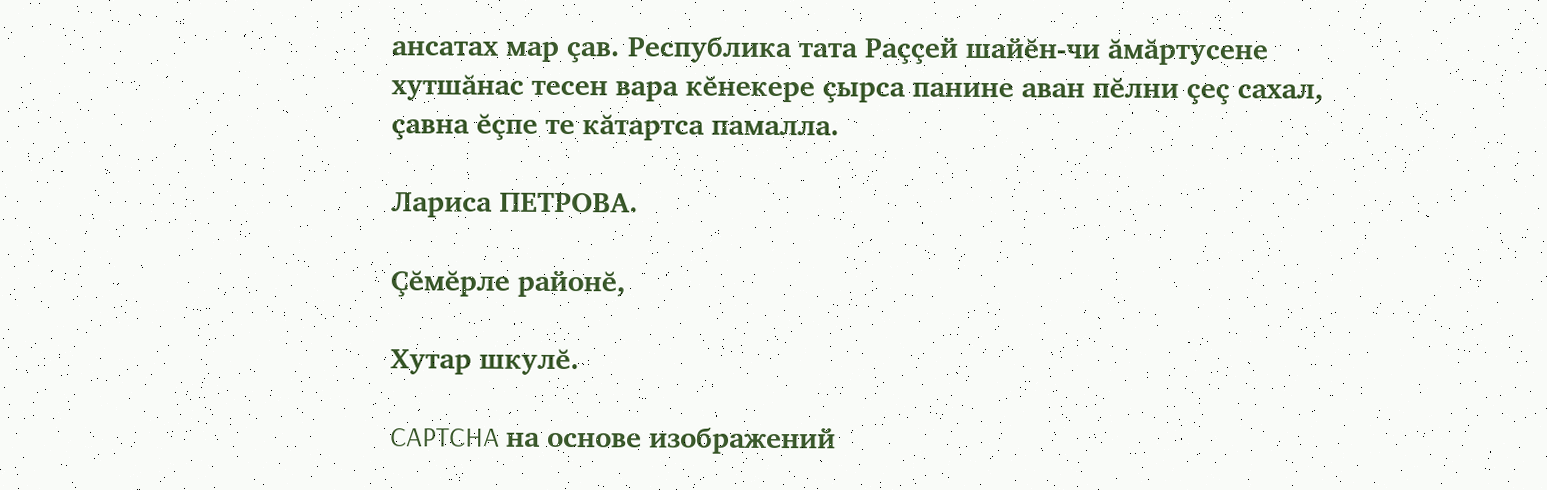ансатах мар çав. Республика тата Раççей шайĕн-чи ăмăртусене хутшăнас тесен вара кĕнекере çырса панине аван пĕлни çеç сахал, çавна ĕçпе те кăтартса памалла.

Лариса ПЕТРОВА.

Çĕмĕрле районĕ,

Хутар шкулĕ.

CAPTCHA на основе изображений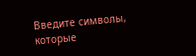Введите символы, которые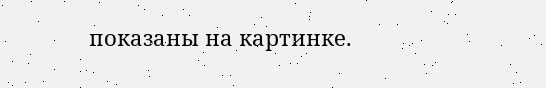показаны на картинке.